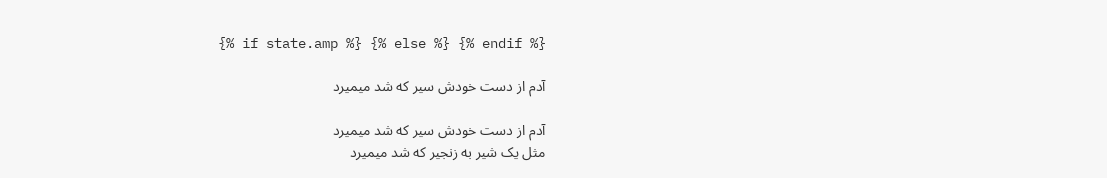{% if state.amp %} {% else %} {% endif %}

آدم از دست خودش سیر که شد میمیرد

آدم از دست خودش سیر که شد میمیرد
مثل یک شیر به زنجیر که شد میمیرد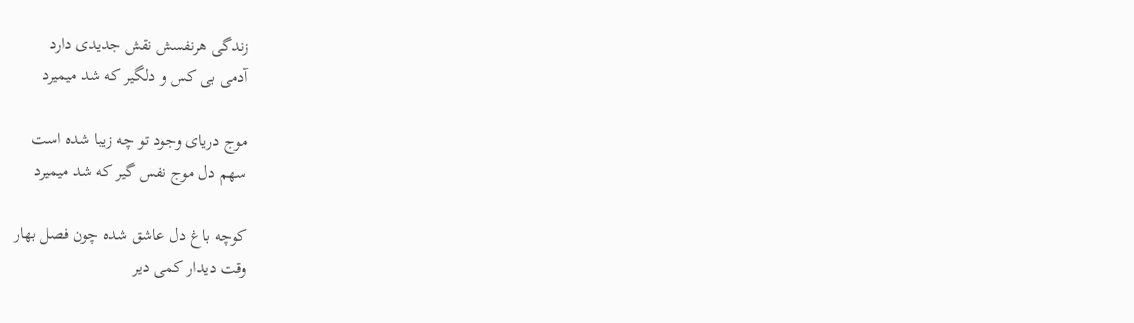زندگی هرنفسش نقش جدیدی دارد
آدمی بی کس و دلگیر که شد میمیرد

موج دریای وجود تو چه‌ زیبا شده است
سهم دل موج نفس گیر که شد میمیرد

کوچه باغ دل عاشق شده چون فصل بهار
وقت دیدار کمی دیر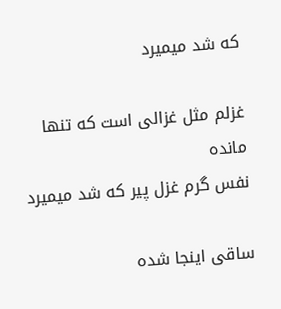که شد میمیرد

غزلم مثل غزالی است که تنها مانده
نفس گرم غزل پیر که شد میمیرد

ساقی اینجا شده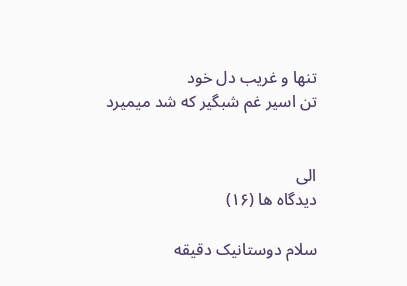تنها و غریب دل خود
تن اسیر غم شبگیر که شد میمیرد


الی
دیدگاه ها (۱۶)

سلام دوستانیک دقیقه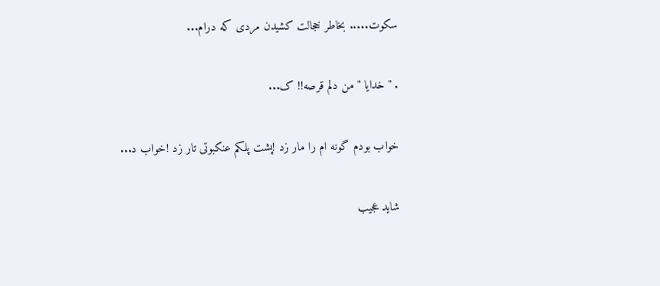سکوت..... بخاطر خجالت کشیدن مردی که درام...

. " خدایا " من دلم قرصه!! ک...

خواب بودم گونه ام را مار زد !پشت پلکم عنکبوتی تار زد !خواب د...

شاید عجیب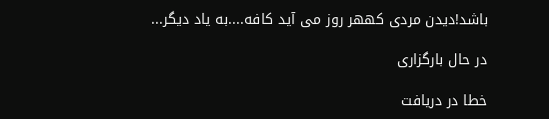باشد!دیدن مردی کههر روز می آید کافه....به یاد دیگر...

در حال بارگزاری

خطا در دریافت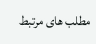مطلب های مرتبط